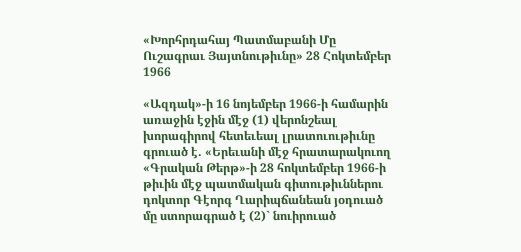«Խորհրդահայ Պատմաբանի Մը Ուշագրաւ Յայտնութիւնը» 28 Հոկտեմբեր 1966

«Ազդակ»-ի 16 նոյեմբեր 1966-ի համարին առաջին էջին մէջ (1) վերոնշեալ խորագիրով հետեւեալ լրատուութիւնը գրուած է. «Երեւանի մէջ հրատարակուող «Գրական Թերթ»-ի 28 հոկտեմբեր 1966-ի թիւին մէջ պատմական գիտութիւններու դոկտոր Գէորգ Ղարիպճանեան յօդուած մը ստորագրած է (2)` նուիրուած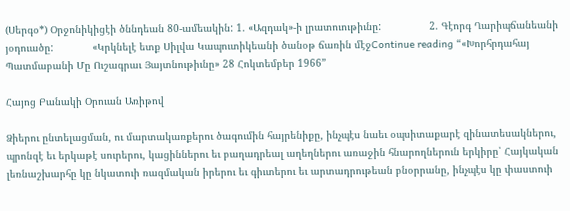(Սերգօ*) Օրջոնիկիցէի ծննդեան 80-ամեակին: 1. «Ազդակ»-ի լրատուութիւնը:                2. Գէորգ Ղարիպճանեանի յօդուածը:             «Կրկնելէ ետք Սիլվա Կապուտիկեանի ծանօթ ճառին մէջContinue reading “«Խորհրդահայ Պատմաբանի Մը Ուշագրաւ Յայտնութիւնը» 28 Հոկտեմբեր 1966”

Հայոց Բանակի Օրուան Առիթով

Ձիերու ընտելացման, ու մարտակառքերու ծագումին հայրենիքը, ինչպէս նաեւ օպսիտաքարէ զինատեսակներու, պրոնզէ եւ երկաթէ սուրերու, կացիններու եւ բաղադրեալ աղեղներու առաջին հնարողներուն երկիրը՝ Հայկական լեռնաշխարհը կը նկատուի ռազմական իրերու եւ գիւտերու եւ արտադրութեան բնօրրանը, ինչպէս կը փաստուի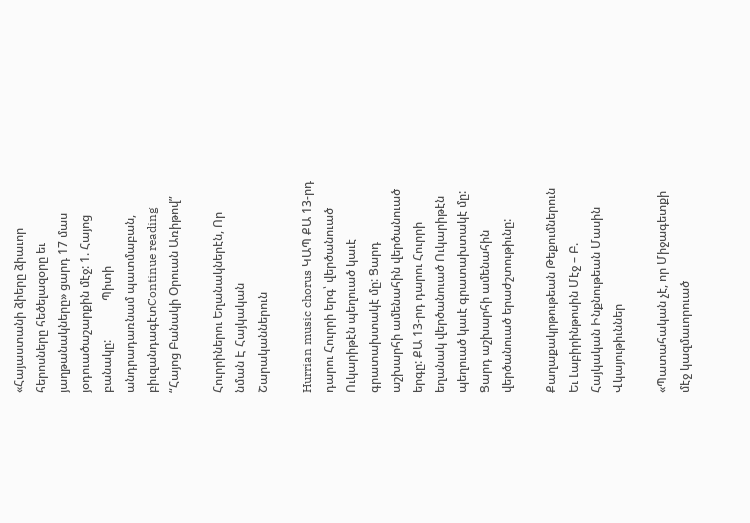«Հայաստանի ձիերը ձիաւոր հերոսները հեծելազօրը եւ յաղթանակները» ցարդ 17 մաս յօդուածաշարքին մէջ: 1. Հայոց բանակը:             Պիտի անդրադառնամ պատմաբան, բիւզանդագէտContinue reading “Հայոց Բանակի Օրուան Առիթով”

Հուրրիներու Եղանակներէն, Որ նման Է Հայկական Շարականներուն

Hurrian music chorus ԿԱՊ ՔԱ 13-րդ դարու Հուրրի երգ՝ վերծանուած Ուկարիթէն պեղուած կաւէ գրատախտակէ մը: Ցարդ աշխարհի ամենահին վերծանուած երգը: ՔԱ 13-րդ դարու Հուրրի եղանակ վերծանուած Ուկարիթէն պեղուած կաւէ գրատախտակէ մը: Ցարդ աշխարհի ամենահին վերծանուած երաժշտութիւնը:

Քաղաքակրթութեան Թեքումներուն Եւ Լաբիրինթոսին Մէջ – Բ. Հայկական Ինքնութեան Մասին Վկայութիւններ

«Պատահական չէ, որ Միջագետքի մէջ կազմաւորուած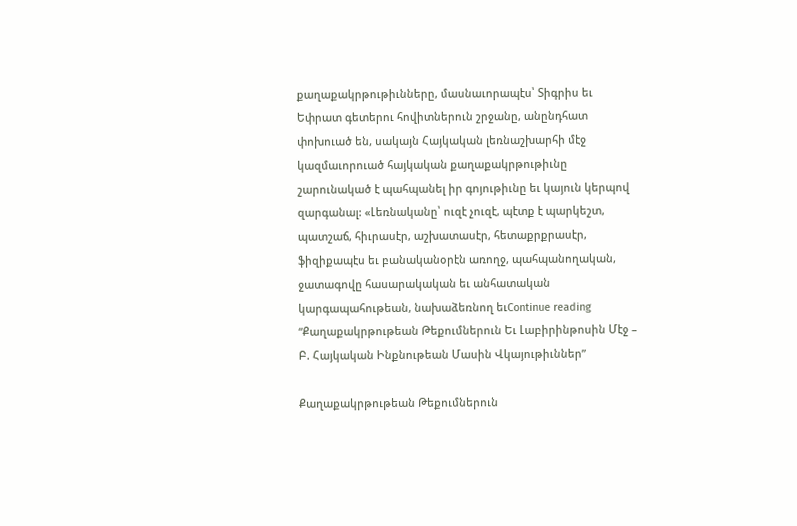քաղաքակրթութիւնները, մասնաւորապէս՝ Տիգրիս եւ Եփրատ գետերու հովիտներուն շրջանը, անընդհատ փոխուած են, սակայն Հայկական լեռնաշխարհի մէջ կազմաւորուած հայկական քաղաքակրթութիւնը շարունակած է պահպանել իր գոյութիւնը եւ կայուն կերպով զարգանալ: «Լեռնականը՝ ուզէ չուզէ, պէտք է պարկեշտ, պատշաճ, հիւրասէր, աշխատասէր, հետաքրքրասէր, ֆիզիքապէս եւ բանականօրէն առողջ, պահպանողական, ջատագովը հասարակական եւ անհատական կարգապահութեան, նախաձեռնող եւContinue reading “Քաղաքակրթութեան Թեքումներուն Եւ Լաբիրինթոսին Մէջ – Բ. Հայկական Ինքնութեան Մասին Վկայութիւններ”

Քաղաքակրթութեան Թեքումներուն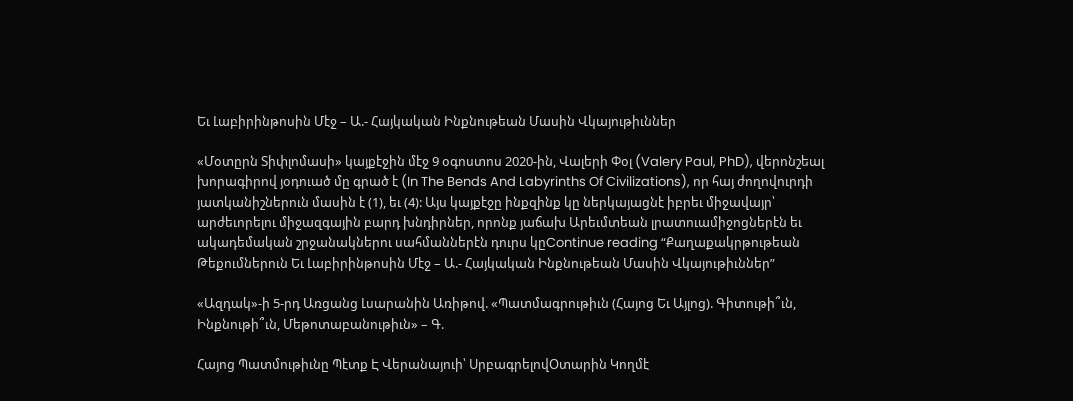Եւ Լաբիրինթոսին Մէջ – Ա.- Հայկական Ինքնութեան Մասին Վկայութիւններ

«Մօտըրն Տիփլոմասի» կայքէջին մէջ 9 օգոստոս 2020-ին, Վալերի Փօլ (Valery Paul, PhD), վերոնշեալ խորագիրով յօդուած մը գրած է (In The Bends And Labyrinths Of Civilizations), որ հայ ժողովուրդի յատկանիշներուն մասին է (1), եւ (4): Այս կայքէջը ինքզինք կը ներկայացնէ իբրեւ միջավայր՝ արժեւորելու միջազգային բարդ խնդիրներ, որոնք յաճախ Արեւմտեան լրատուամիջոցներէն եւ ակադեմական շրջանակներու սահմաններէն դուրս կըContinue reading “Քաղաքակրթութեան Թեքումներուն Եւ Լաբիրինթոսին Մէջ – Ա.- Հայկական Ինքնութեան Մասին Վկայութիւններ”

«Ազդակ»-ի 5-րդ Առցանց Լսարանին Առիթով. «Պատմագրութիւն (Հայոց Եւ Այլոց). Գիտութի՞ւն, Ինքնութի՞ւն, Մեթոտաբանութիւն» – Գ.

Հայոց Պատմութիւնը Պէտք Է Վերանայուի՝ ՍրբագրելովՕտարին Կողմէ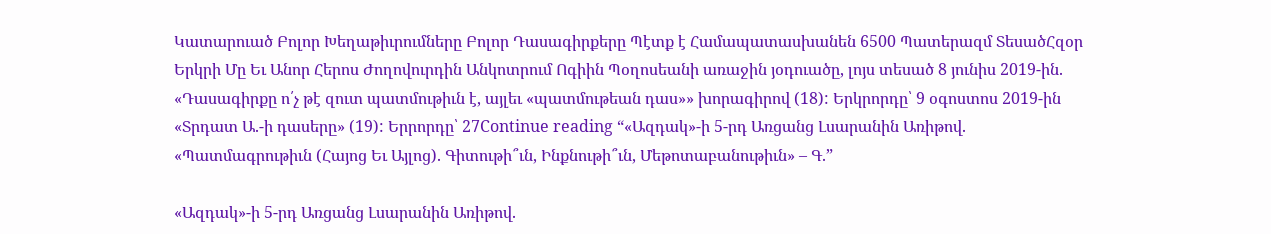Կատարուած Բոլոր Խեղաթիւրումները Բոլոր Դասագիրքերը Պէտք է Համապատասխանեն 6500 Պատերազմ ՏեսածՀզօր Երկրի Մը Եւ Անոր Հերոս Ժողովուրդին Անկոտրում Ոգիին Պօղոսեանի առաջին յօդուածը, լոյս տեսած 8 յունիս 2019-ին. «Դասագիրքը ո՛չ թէ զուտ պատմութիւն է, այլեւ «պատմութեան դաս»» խորագիրով (18): Երկրորդը՝ 9 օգոստոս 2019-ին «Տրդատ Ա.-ի դասերը» (19): Երրորդը՝ 27Continue reading “«Ազդակ»-ի 5-րդ Առցանց Լսարանին Առիթով. «Պատմագրութիւն (Հայոց Եւ Այլոց). Գիտութի՞ւն, Ինքնութի՞ւն, Մեթոտաբանութիւն» – Գ.”

«Ազդակ»-ի 5-րդ Առցանց Լսարանին Առիթով.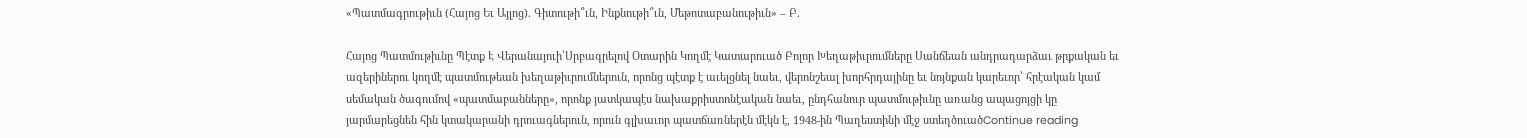«Պատմագրութիւն (Հայոց Եւ Այլոց). Գիտութի՞ւն, Ինքնութի՞ւն, Մեթոտաբանութիւն» – Բ.

Հայոց Պատմութիւնը Պէտք Է Վերանայուի՝Սրբագրելով Օտարին Կողմէ Կատարուած Բոլոր Խեղաթիւրումները Սանճեան անդրադարձաւ թրքական եւ ազերիներու կողմէ պատմութեան խեղաթիւրումներուն, որոնց պէտք է աւելցնել նաեւ, վերոնշեալ խորհրդայինը եւ նոյնքան կարեւոր՝ հրէական կամ սեմական ծագումով «պատմաբանները», որոնք յատկապէս նախաքրիստոնէական նաեւ, ընդհանուր պատմութիւնը առանց ապացոյցի կը յարմարեցնեն հին կտակարանի դրուագներուն, որուն գլխաւոր պատճառներէն մէկն է, 1948-ին Պաղեստինի մէջ ստեղծուածContinue reading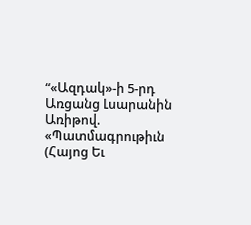“«Ազդակ»-ի 5-րդ Առցանց Լսարանին Առիթով. «Պատմագրութիւն (Հայոց Եւ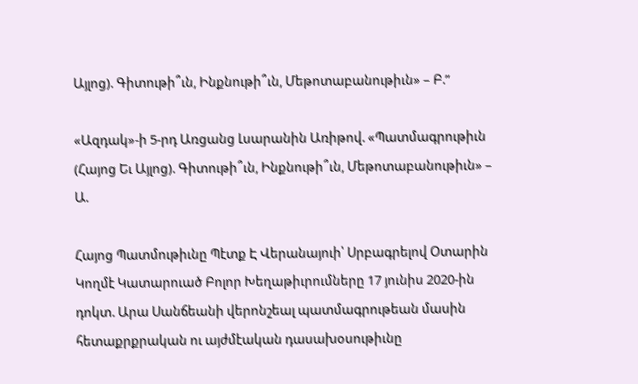Այլոց). Գիտութի՞ւն, Ինքնութի՞ւն, Մեթոտաբանութիւն» – Բ.”

«Ազդակ»-ի 5-րդ Առցանց Լսարանին Առիթով. «Պատմագրութիւն (Հայոց Եւ Այլոց). Գիտութի՞ւն, Ինքնութի՞ւն, Մեթոտաբանութիւն» – Ա.

Հայոց Պատմութիւնը Պէտք Է Վերանայուի՝ Սրբագրելով Օտարին Կողմէ Կատարուած Բոլոր Խեղաթիւրումները 17 յունիս 2020-ին դոկտ. Արա Սանճեանի վերոնշեալ պատմագրութեան մասին հետաքրքրական ու այժմէական դասախօսութիւնը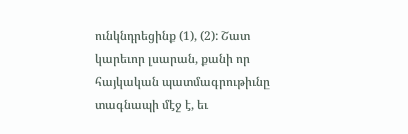ունկնդրեցինք (1), (2): Շատ կարեւոր լսարան, քանի որ հայկական պատմագրութիւնը տագնապի մէջ է, եւ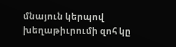մնայուն կերպով խեղաթիւրումի զոհ կը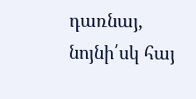դառնայ, նոյնի՛սկ հայ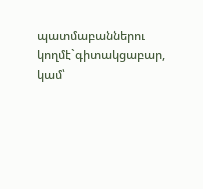պատմաբաններու կողմէ`գիտակցաբար, կամ՝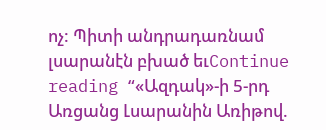ոչ: Պիտի անդրադառնամ լսարանէն բխած եւContinue reading “«Ազդակ»-ի 5-րդ Առցանց Լսարանին Առիթով.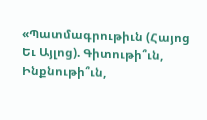«Պատմագրութիւն (Հայոց Եւ Այլոց). Գիտութի՞ւն, Ինքնութի՞ւն,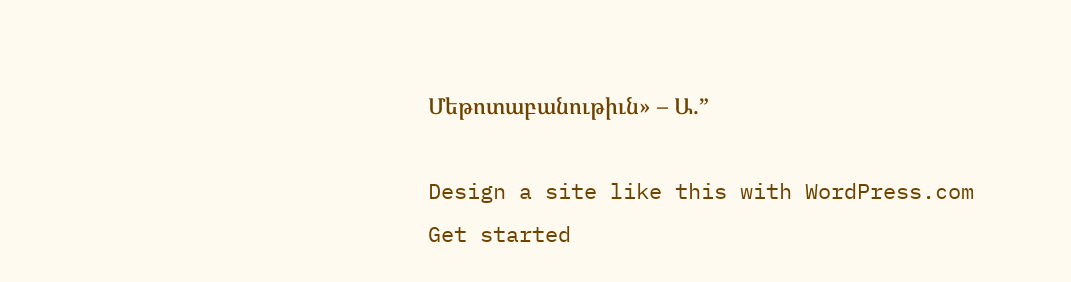Մեթոտաբանութիւն» – Ա.”

Design a site like this with WordPress.com
Get started